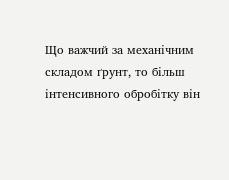Що важчий за механічним складом ґрунт, то більш інтенсивного обробітку він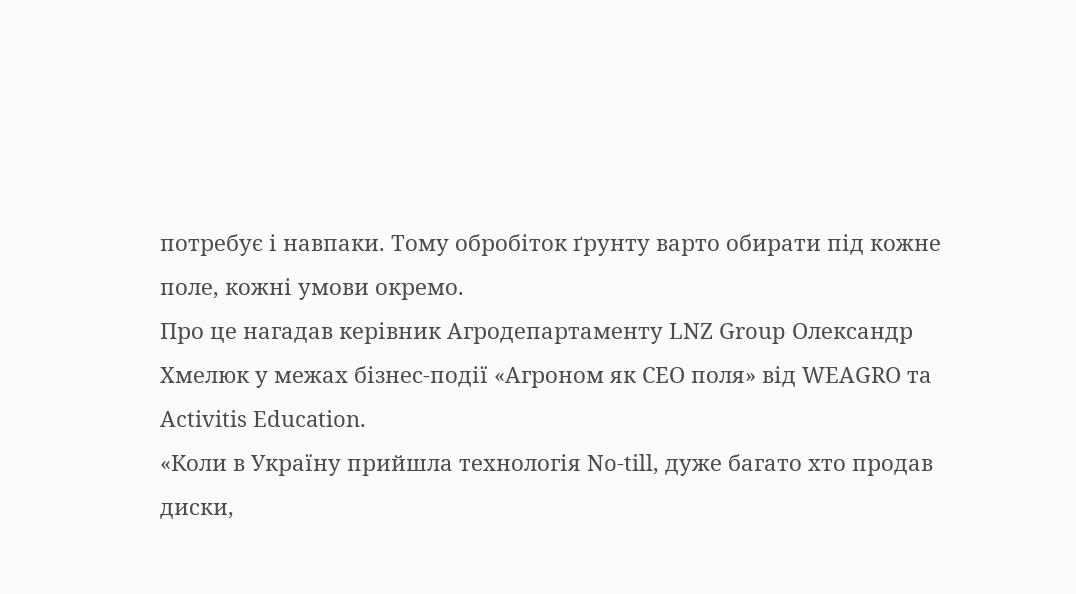потребує і навпаки. Тому обробіток ґрунту варто обирати під кожне поле, кожні умови окремо.
Про це нагадав керівник Агродепартаменту LNZ Group Олександр Хмелюк у межах бізнес-події «Агроном як СЕО поля» від WEAGRO та Activitis Education.
«Коли в Україну прийшла технологія No-till, дуже багато хто продав диски,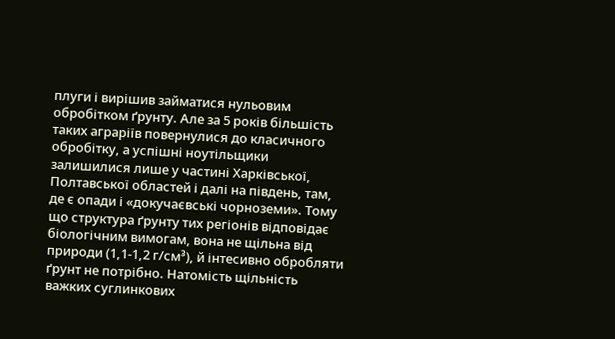плуги і вирішив займатися нульовим обробітком ґрунту. Але за 5 років більшість таких аграріїв повернулися до класичного обробітку, а успішні ноутільщики залишилися лише у частині Харківської, Полтавської областей і далі на південь, там, де є опади і «докучаєвські чорноземи». Тому що структура ґрунту тих регіонів відповідає біологічним вимогам, вона не щільна від природи (1,1-1,2 г/см³), й інтесивно обробляти ґрунт не потрібно. Натомість щільність важких суглинкових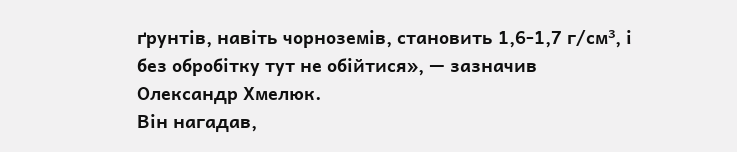ґрунтів, навіть чорноземів, становить 1,6-1,7 г/см³, і без обробітку тут не обійтися», — зазначив Олександр Хмелюк.
Він нагадав,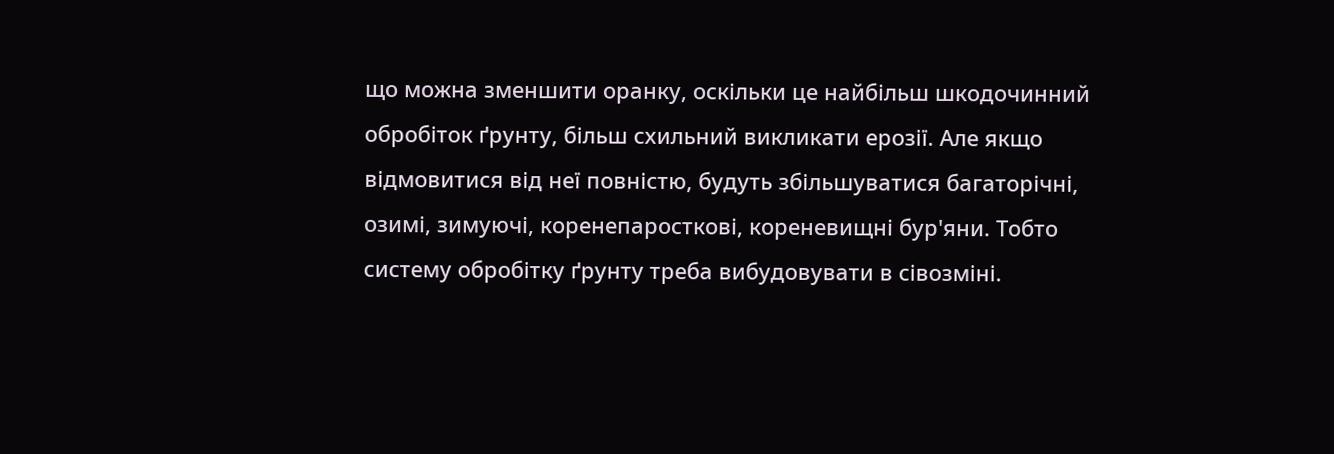що можна зменшити оранку, оскільки це найбільш шкодочинний обробіток ґрунту, більш схильний викликати ерозії. Але якщо відмовитися від неї повністю, будуть збільшуватися багаторічні, озимі, зимуючі, коренепаросткові, кореневищні бур'яни. Тобто систему обробітку ґрунту треба вибудовувати в сівозміні.